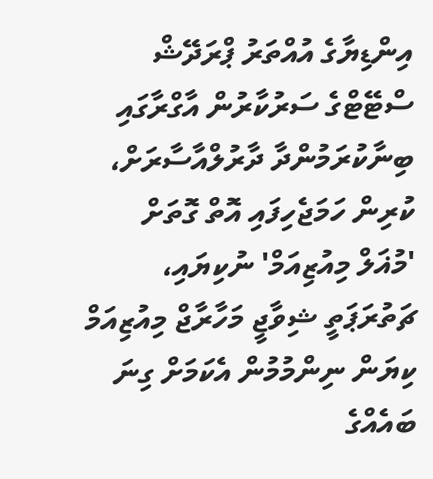އިންޑިޔާގެ އުއްތަރު ޕްރަދޭޝް ސްޓޭޓްގެ ސަރުކާރުން އާގްރާގައި ބިނާކުރަމުންދާ ދާރުލްއާސާރަށް، ކުރިން ހަމަޖެހިފައި އޮތް ގޮތަށް 'މުޣަލް މިއުޒިއަމް' ނުކިޔައި، ޗަތުރަޕަތީ ޝިވާޖީ މަހާރާޖް މިއުޒިއަމް ކިޔަން ނިންމުމުން އެކަމަށް ގިނަ ބައެއްގެ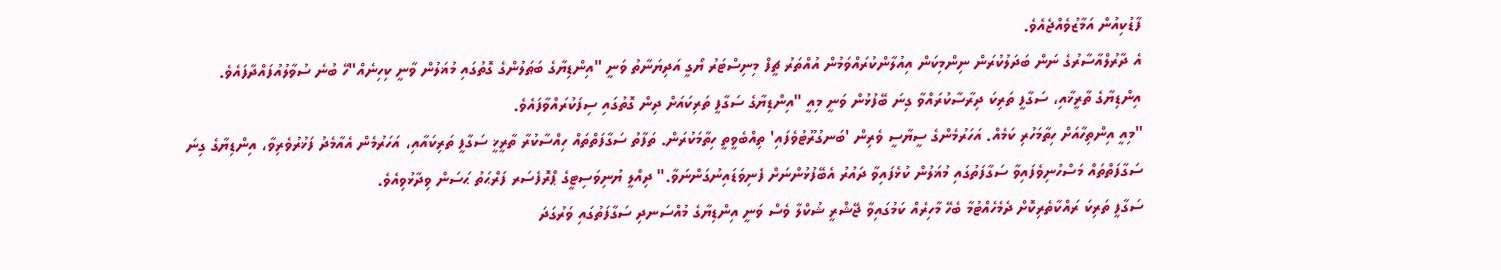ފާޑުކިއުން އަމާޒުވެއްޖެއެވެ.
އެ ދާރުލްއާސާރުގެ ނަން ބަދަލުކުރަން ނިންމިކަން އިއުލާންކުރައްވަމުން އުއްތަރު ޗީފް މިނިސްޓަރު ޔޯގީ އަދިޔަނާތު ވަނީ "އިންޑިޔާގެ ބަޠަލުންގެ ގޮތުގައި މުޣަލުން ވާނީ ކިހިނެއް"ހޭ ބުނެ ސުވާލުއުފައްދާފައެވެ.
އިންޑިޔާގެ ތާރީޚާއި، ސަގާފީ ތަރިކަ ދިރާސާކުރައްވާ ގިނަ ބޭފުޅުން ވަނީ މިއީ "އިންޑިޔާގެ ސަގާފީ ތަރިކައަށް ދިން ގޮތުގައި ސިފަކުރައްވާފައެވެ.
"މިއީ އިންތިހާއަށް ހިތާމަހުރި ކަމެއް. އަހަރުމެންގެ ސީޔާސީ ވެރިން 'ބަނގުރޫޓުވެފައި' ތިއްބެވީތީ ހިތާމަކުރަން. ތަފާތު ސަގާފަތްތައް ހިއްސާކުރާ ތާރީޚީ ސަގާފީ ތަރިކައާއި، އަހަރުމެން އެއާމެދު ފަޚުރުވެރިވާ، އިންޑިޔާގެ ގިނަ ސަގާފަތްތައް މަސްހުނިވެފައިވާ ސަގާފަތުގައި މުޣަލުން ކުޅެފައިވާ ދައުރު އެބޭފުޅުންނަށް ފެނިވަޑައިނުގަންނަވާ." ދިއްލީ ޔުނިވަސިޓީގެ ޕްރޮފެސަރ ފަރްޙަތު ޙަސަން ވިދާޅުވިއެވެ.
ސަގާފީ ތަރިކަ ރައްކާތެރިކޮށް ދެމެހެއްޓުމާ ބެހޭ މާހިރެއް ކަމުގައިވާ ޖޭޝްރީ ޝުކްލާ ވެސް ވަނީ އިންޑިޔާގެ މުއްސަނދި ސަގާފަތުގައި ވަރުގަދަ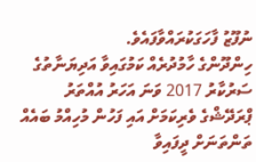ނުފޫޒު ފާހަގަކުރައްވާފައެވެ.
ހިންދޫންގެ ހާމުދުރެއް ކަމުގައިވާ އަދިޔަނާތުގެ ސަރުކާރު 2017 ވަނަ އަހަރު އުއްތަރު ޕްރަދޭޝްގެ ވެރިކަމަށް އައި ފަހުން މުހިއްމު ބައެއް ތަންތަނަށް ދީފައިވާ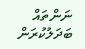ނަންތައް ބަދަލުކުރަން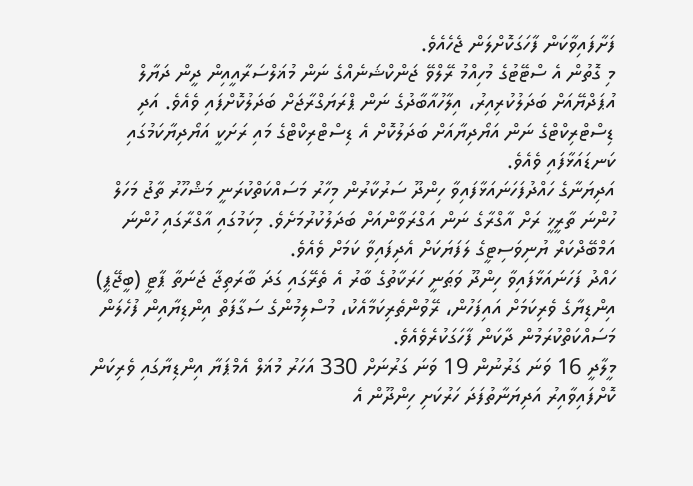ފަށާފައިވާކަން ފާހަގަކޮށްލަން ޖެހެއެވެ.
މި ގޮތުން އެ ސްޓޭޓުގެ މުހިއްމު ރޭލްވޭ ޖަންކްޝަނެއްގެ ނަން މުޣަލްސަރާއީއިން ދީން ދަޔާލް އުޕަދްޔޭއަށް ބަދަލުކުރިއިރު، އިލާހުއާބާދުގެ ނަން ޕްރަޔަގްރާޖަށް ބަދަލުކޮށްފައި ވެއެވެ. އަދި ޑިސްޓްރިކްޓްގެ ނަން އަޔޯދިޔާއަށް ބަދަލުކޮށް އެ ޑިސްޓްރިކްޓްގެ މައި ރަށަކީ އަޔޯދިޔާކަމުގައި ކަނޑައަޅާފައި ވެއެވެ.
އަދިޔަނާގެ ހައްދުފަހަނައަޅާފައިވާ ހިންދޫ ސަރުކާރުން މިހާރު މަސައްކަތްކުރަނީ މަޝްހޫރު ތާޖު މަހަލް ހުންނަ ތާރީޚީ ރަށް އާގްރާގެ ނަން އަގްރަވާންއަށް ބަދަލުކުރުމަށެވެ. މިކަމުގައި އާގްރާގައި ހުންނަ އަމްބޭދްކަރް ޔުނިވަސިޓީގެ ލަފަޔަކަށް އެދިފައިވާ ކަމަށް ވެއެވެ.
ހައްދު ފަހަނައަޅާފައިވާ ހިންދޫ ވަޠަނީ ހަރަކާތުގެ ބާރު އެ ތެރޭގައި ގަދަ ބާރަތިޖާ ޖަނަތާ ޕާޓީ (ބީޖޭޕީ) އިންޑިޔާގެ ވެރިކަމަށް އައިފަހުން، ރޭވުންތެރިކަމާއެކު، މުސްލިމުންގެ ސަގާފަތް އިންޑިޔާއިން ފުހެލަން މަސައްކަތްކުރަމުން ދާކަން ފާހަގަކުރެވެއެވެ.
މީލާދީ 16 ވަނަ ގަރުނުން 19 ވަނަ ގަރުނަށް 330 އަހަރު މުޣަލް އެމްޕަޔާ އިންޑިޔާގައި ވެރިކަން ކޮށްފައިވާއިރު އަދިޔަނާތުފަދަ ހަރުކަށި ހިންދޫން އެ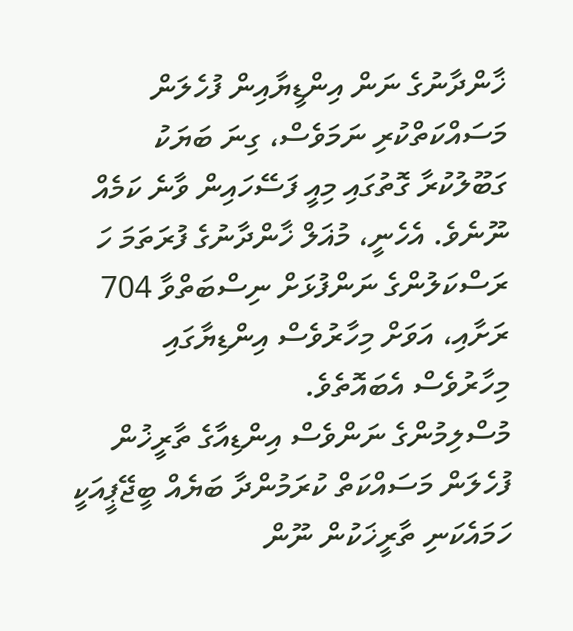ޚާންދާނުގެ ނަން އިންޑީޔާއިން ފުހެލަން މަސައްކަތްކުރި ނަމަވެސް، ގިނަ ބަޔަކު ގަބޫލުކުރާ ގޮތުގައި މިއީ ފަސޭހައިން ވާނެ ކަމެއް ނޫނެވެ. އެހެނީ، މުޣަލް ޚާންދާނުގެ ފުރަތަމަ ހަ ރަސްކަލުންގެ ނަންފުޅަށް ނިސްބަތްވާ 704 ރަށާއި، އަވަށް މިހާރުވެސް އިންޑިޔާގައި މިހާރުވެސް އެބައޮތެވެ.
މުސްލިމުންގެ ނަންވެސް އިންޑިއާގެ ތާރީޚުން ފުހެލަން މަސައްކަތް ކުރަމުންދާ ބަޔެއް ބީޖޭޕީއަކީ ހަމައެކަނި ތާރީޚަކުން ނޫން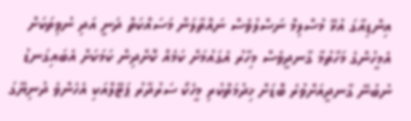އިންޑިއާގަ އުޅޭ މުސްލިމް ނަސްލުވެސް ނައްތާލަން މަސައްކަތް ދަނީ އަދި ނުވިތަކަށް އެމީހުންގެ މަހާތުމާ ގާނދީވެސް މިހާރު އެގައުމަށް ކަމެއް ކޮށްދިން ކަމަކަށް އެބައިގަނޑު ނުބުނޭ ގާނދީއަށްވުރެ ބޮޑަށް ޚިދުމަތްކުރި މީހެކޯ ސަރުދާރު ޕަޓޭލްއަކި އެހެންވެ ދުނިޔޭގަ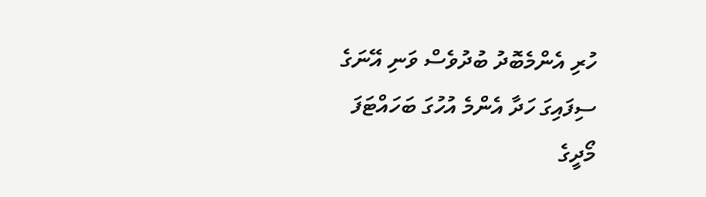ހުރި އެންމެބޮދު ބުދުވެސް ވަނި އޭނަގެ ސިފައިގަ ހަދާ އެންމެ އުހުގަ ބަހައްޓަފަ މޯދީގެ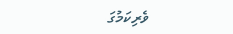ވެރިކަމުގަ